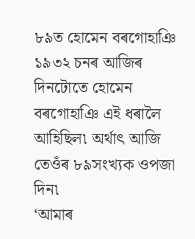৮৯ত হোমেন বৰগোহাঞি
১৯৩২ চনৰ আজিৰ দিনটোতে হোমেন বৰগোহাঞি এই ধৰালৈ আহিছিল৷ অৰ্থাৎ আজি তেওঁৰ ৮৯সংখ্যক ওপজা দিন৷
‘আমাৰ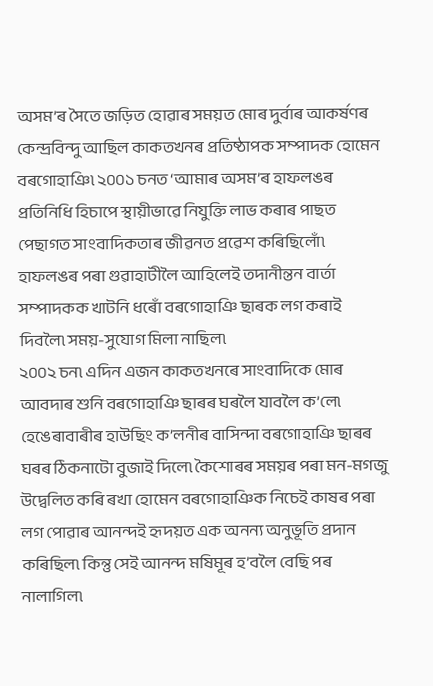অসম’ৰ সৈতে জড়িত হোৱাৰ সময়ত মোৰ দুৰ্বাৰ আকৰ্ষণৰ কেন্দ্ৰবিন্দু আছিল কাকতখনৰ প্ৰতিষ্ঠাপক সম্পাদক হোমেন বৰগোহাঞি৷ ২০০১ চনত ‘আমাৰ অসম’ৰ হাফলঙৰ প্ৰতিনিধি হিচাপে স্থায়ীভাৱে নিযুক্তি লাভ কৰাৰ পাছত পেছাগত সাংবাদিকতাৰ জীৱনত প্ৰৱেশ কৰিছিলোঁ৷ হাফলঙৰ পৰা গুৱাহাটীলৈ আহিলেই তদানীন্তন বাৰ্তা সম্পাদকক খাটনি ধৰোঁ বৰগোহাঞি ছাৰক লগ কৰাই দিবলৈ৷ সময়-সুযোগ মিলা নাছিল৷
২০০২ চন৷ এদিন এজন কাকতখনৰে সাংবাদিকে মোৰ আবদাৰ শুনি বৰগোহাঞি ছাৰৰ ঘৰলৈ যাবলৈ ক’লে৷ হেঙেৰাবাৰীৰ হাউছিং ক’লনীৰ বাসিন্দা বৰগোহাঞি ছাৰৰ ঘৰৰ ঠিকনাটো বুজাই দিলে৷ কৈশোৰৰ সময়ৰ পৰা মন-মগজু উদ্বেলিত কৰি ৰখা হোমেন বৰগোহাঞিক নিচেই কাষৰ পৰা লগ পোৱাৰ আনন্দই হৃদয়ত এক অনন্য অনুভূতি প্ৰদান কৰিছিল৷ কিন্তু সেই আনন্দ মষিমূৰ হ’বলৈ বেছি পৰ নালাগিল৷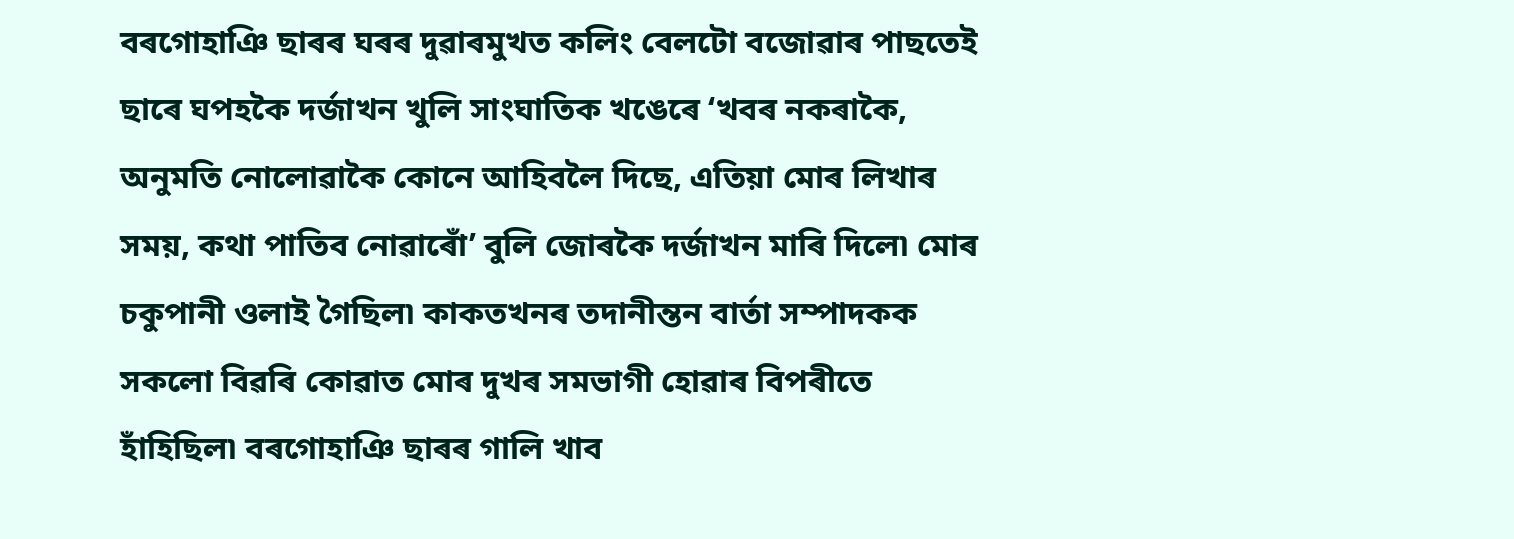বৰগোহাঞি ছাৰৰ ঘৰৰ দুৱাৰমুখত কলিং বেলটো বজোৱাৰ পাছতেই ছাৰে ঘপহকৈ দৰ্জাখন খুলি সাংঘাতিক খঙেৰে ‘খবৰ নকৰাকৈ, অনুমতি নোলোৱাকৈ কোনে আহিবলৈ দিছে, এতিয়া মোৰ লিখাৰ সময়, কথা পাতিব নোৱাৰোঁ’ বুলি জোৰকৈ দৰ্জাখন মাৰি দিলে৷ মোৰ চকুপানী ওলাই গৈছিল৷ কাকতখনৰ তদানীন্তন বাৰ্তা সম্পাদকক সকলো বিৱৰি কোৱাত মোৰ দুখৰ সমভাগী হোৱাৰ বিপৰীতে হাঁহিছিল৷ বৰগোহাঞি ছাৰৰ গালি খাব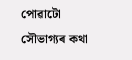পোৱাটো সৌভাগ্যৰ কথা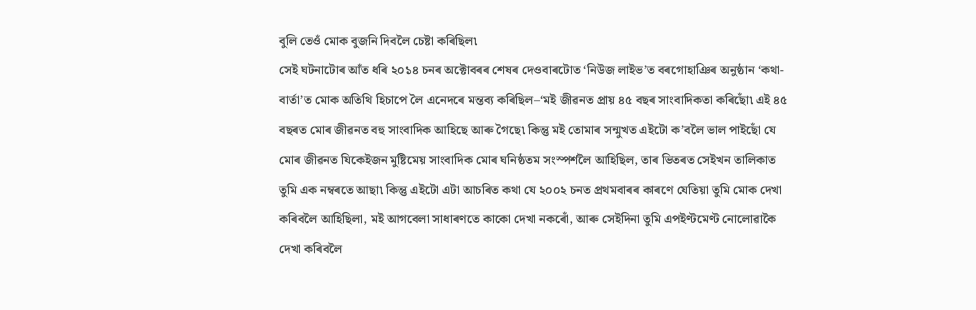বুলি তেওঁ মোক বুজনি দিবলৈ চেষ্টা কৰিছিল৷
সেই ঘটনাটোৰ আঁত ধৰি ২০১৪ চনৰ অক্টোবৰৰ শেষৰ দেওবাৰটোত ‘নিউজ লাইভ’ত বৰগোহাঞিৰ অনুষ্ঠান ‘কথা-বাৰ্তা’ত মোক অতিথি হিচাপে লৈ এনেদৰে মন্তব্য কৰিছিল–‘মই জীৱনত প্ৰায় ৪৫ বছৰ সাংবাদিকতা কৰিছোঁ৷ এই ৪৫ বছৰত মোৰ জীৱনত বহু সাংবাদিক আহিছে আৰু গৈছে৷ কিন্তু মই তোমাৰ সন্মুখত এইটো ক’বলৈ ভাল পাইছোঁ যে মোৰ জীৱনত যিকেইজন মুষ্টিমেয় সাংবাদিক মোৰ ঘনিষ্ঠতম সংস্পৰ্শলৈ আহিছিল, তাৰ ভিতৰত সেইখন তালিকাত তুমি এক নম্বৰতে আছা৷ কিন্তু এইটো এটা আচৰিত কথা যে ২০০২ চনত প্ৰথমবাৰৰ কাৰণে যেতিয়া তুমি মোক দেখা কৰিবলৈ আহিছিলা, মই আগবেলা সাধাৰণতে কাকো দেখা নকৰোঁ, আৰু সেইদিনা তুমি এপইণ্টমেণ্ট নোলোৱাকৈ দেখা কৰিবলৈ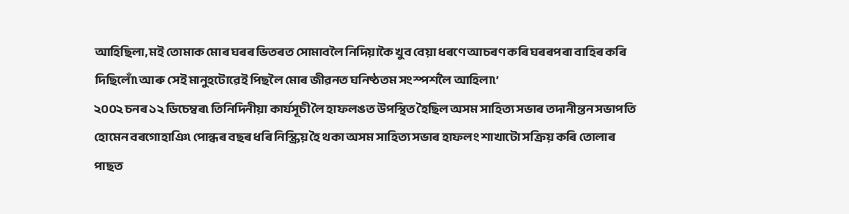আহিছিলা, মই তোমাক মোৰ ঘৰৰ ভিতৰত সোমাবলৈ নিদিয়াকৈ খুব বেয়া ধৰণে আচৰণ কৰি ঘৰৰপৰা বাহিৰ কৰি দিছিলোঁ৷ আৰু সেই মানুহটোৱেই পিছলৈ মোৰ জীৱনত ঘনিষ্ঠতম সংস্পৰ্শলৈ আহিলা৷’
২০০২ চনৰ ১২ ডিচেম্বৰ৷ তিনিদিনীয়া কাৰ্যসূচী লৈ হাফলঙত উপস্থিত হৈছিল অসম সাহিত্য সভাৰ তদানীন্তন সভাপতি হোমেন বৰগোহাঞি৷ পোন্ধৰ বছৰ ধৰি নিস্ক্ৰিয় হৈ থকা অসম সাহিত্য সভাৰ হাফলং শাখাটো সক্ৰিয় কৰি তোলাৰ পাছত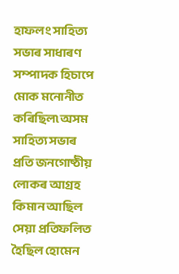হাফলং সাহিত্য সভাৰ সাধাৰণ সম্পাদক হিচাপে মোক মনোনীত কৰিছিল৷ অসম সাহিত্য সভাৰ প্ৰতি জনগোষ্ঠীয় লোকৰ আগ্ৰহ কিমান আছিল সেয়া প্ৰতিফলিত হৈছিল হোমেন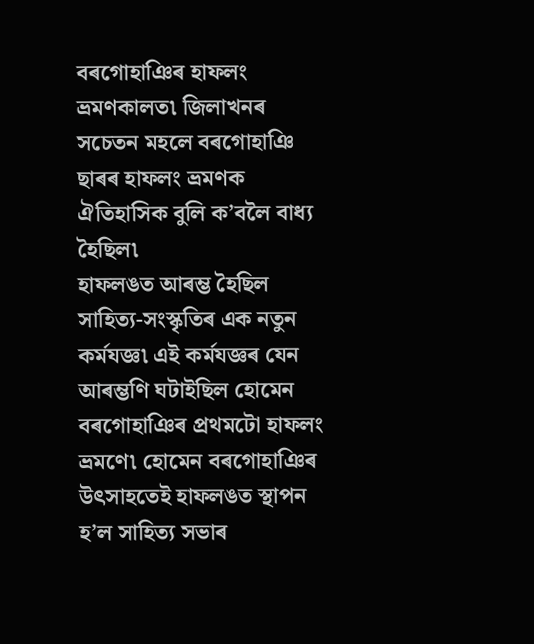বৰগোহাঞিৰ হাফলং ভ্ৰমণকালত৷ জিলাখনৰ সচেতন মহলে বৰগোহাঞি ছাৰৰ হাফলং ভ্ৰমণক ঐতিহাসিক বুলি ক’বলৈ বাধ্য হৈছিল৷
হাফলঙত আৰম্ভ হৈছিল সাহিত্য-সংস্কৃতিৰ এক নতুন কৰ্মযজ্ঞ৷ এই কৰ্মযজ্ঞৰ যেন আৰম্ভণি ঘটাইছিল হোমেন বৰগোহাঞিৰ প্ৰথমটো হাফলং ভ্ৰমণে৷ হোমেন বৰগোহাঞিৰ উৎসাহতেই হাফলঙত স্থাপন হ’ল সাহিত্য সভাৰ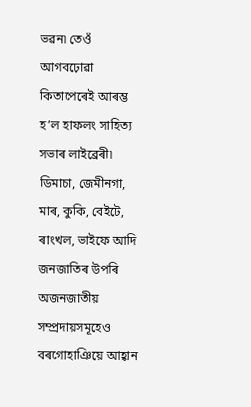ভৱন৷ তেওঁ আগবঢ়োৱা কিতাপেৰেই আৰম্ভ হ’ল হাফলং সাহিত্য সভাৰ লাইব্ৰেৰী৷ ডিমাচা, জেমীনগা, মাৰ, কুকি, বেইটে, ৰাংখল, ভাইফে আদি জনজাতিৰ উপৰি অজনজাতীয় সম্প্ৰদায়সমূহেও বৰগোহাঞিয়ে আহ্বান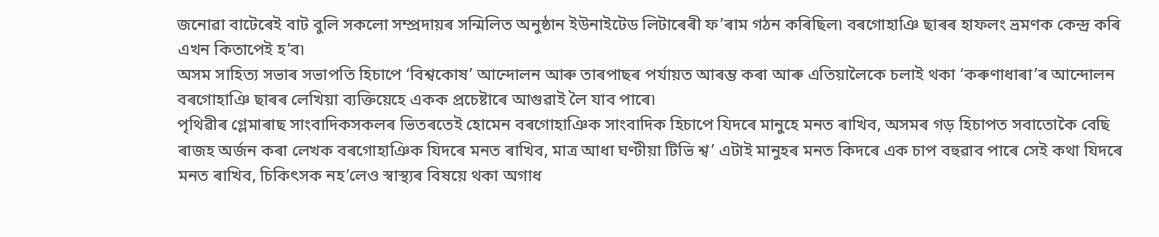জনোৱা বাটেৰেই বাট বুলি সকলো সম্প্ৰদায়ৰ সন্মিলিত অনুষ্ঠান ইউনাইটেড লিটাৰেৰী ফ’ৰাম গঠন কৰিছিল৷ বৰগোহাঞি ছাৰৰ হাফলং ভ্ৰমণক কেন্দ্ৰ কৰি এখন কিতাপেই হ’ব৷
অসম সাহিত্য সভাৰ সভাপতি হিচাপে ‘বিশ্বকোষ’ আন্দোলন আৰু তাৰপাছৰ পৰ্যায়ত আৰম্ভ কৰা আৰু এতিয়ালৈকে চলাই থকা ‘কৰুণাধাৰা’ৰ আন্দোলন বৰগোহাঞি ছাৰৰ লেখিয়া ব্যক্তিয়েহে একক প্ৰচেষ্টাৰে আগুৱাই লৈ যাব পাৰে৷
পৃথিৱীৰ গ্লেমাৰাছ সাংবাদিকসকলৰ ভিতৰতেই হোমেন বৰগোহাঞিক সাংবাদিক হিচাপে যিদৰে মানুহে মনত ৰাখিব, অসমৰ গড় হিচাপত সবাতোকৈ বেছি ৰাজহ অৰ্জন কৰা লেখক বৰগোহাঞিক যিদৰে মনত ৰাখিব, মাত্ৰ আধা ঘণ্টীয়া টিভি শ্ব’ এটাই মানুহৰ মনত কিদৰে এক চাপ বহুৱাব পাৰে সেই কথা যিদৰে মনত ৰাখিব, চিকিৎসক নহ’লেও স্বাস্থ্যৰ বিষয়ে থকা অগাধ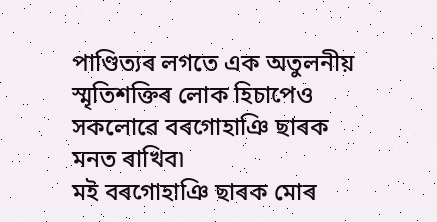পাণ্ডিত্যৰ লগতে এক অতুলনীয় স্মৃতিশক্তিৰ লোক হিচাপেও সকলোৱে বৰগোহাঞি ছাৰক মনত ৰাখিব৷
মই বৰগোহাঞি ছাৰক মোৰ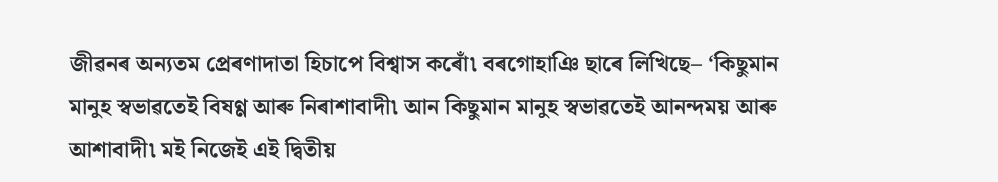জীৱনৰ অন্যতম প্ৰেৰণাদাতা হিচাপে বিশ্বাস কৰোঁ৷ বৰগোহাঞি ছাৰে লিখিছে– ‘কিছুমান মানুহ স্বভাৱতেই বিষণ্ণ আৰু নিৰাশাবাদী৷ আন কিছুমান মানুহ স্বভাৱতেই আনন্দময় আৰু আশাবাদী৷ মই নিজেই এই দ্বিতীয়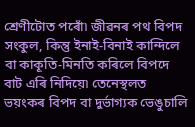শ্ৰেণীটোত পৰোঁ৷ জীৱনৰ পথ বিপদ সংকুল, কিন্তু ইনাই-বিনাই কান্দিলে বা কাকূতি-মিনতি কৰিলে বিপদে বাট এৰি নিদিয়ে৷ তেনেস্থলত ভয়ংকৰ বিপদ বা দুৰ্ভাগ্যক ভেঙুচালি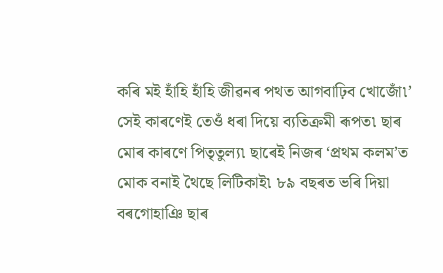কৰি মই হাঁহি হাঁহি জীৱনৰ পথত আগবাঢ়িব খোজোঁ৷’ সেই কাৰণেই তেওঁ ধৰা দিয়ে ব্যতিক্ৰমী ৰূপত৷ ছাৰ মোৰ কাৰণে পিতৃতুল্য৷ ছাৰেই নিজৰ ‘প্ৰথম কলম’ত মোক বনাই থৈছে লিটিকাই৷ ৮৯ বছৰত ভৰি দিয়া বৰগোহাঞি ছাৰ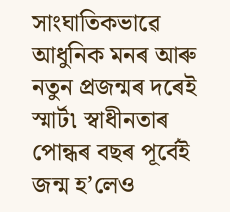সাংঘাতিকভাৱে আধুনিক মনৰ আৰু নতুন প্ৰজন্মৰ দৰেই স্মাৰ্ট৷ স্বাধীনতাৰ পোন্ধৰ বছৰ পূৰ্বেই জন্ম হ’লেও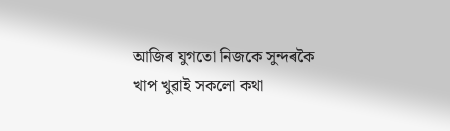আজিৰ যুগতো নিজকে সুন্দৰকৈ খাপ খুৱাই সকলো কথা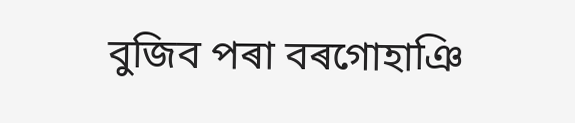বুজিব পৰা বৰগোহাঞি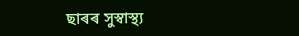ছাৰৰ সুস্বাস্থ্য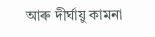আৰু দীৰ্ঘায়ু কামনা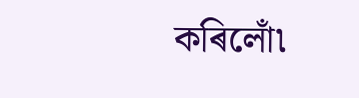কৰিলোঁ৷